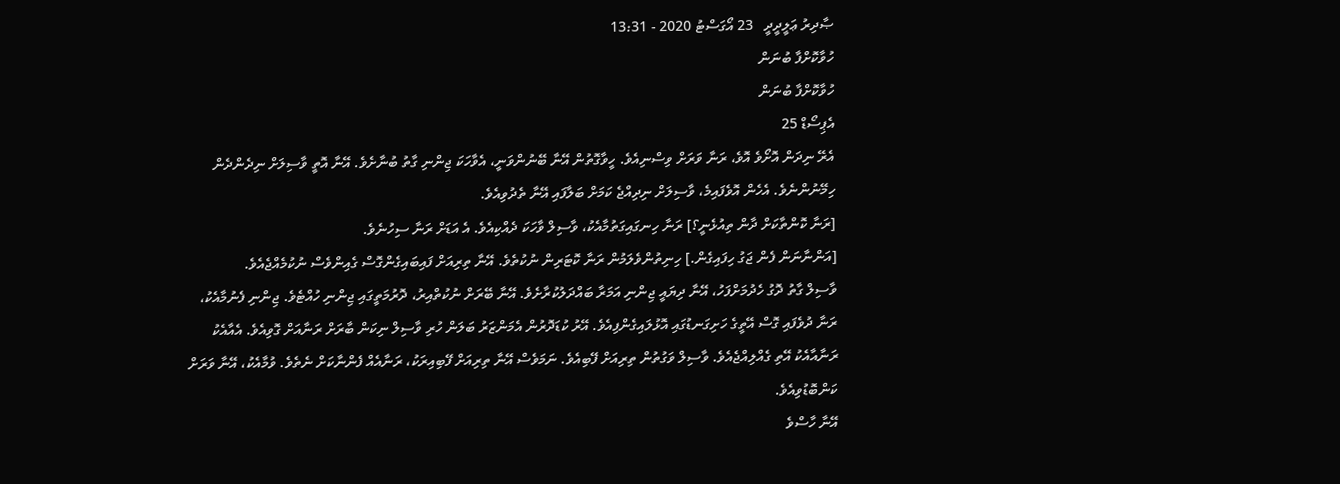ޞާދިރު ޢަލީދީދީ   23 އޯގަސްޓު 2020 - 13:31
ހުވާކޮށްފާ ބުނަން
ހުވާކޮށްފާ ބުނަން
އެޕިސޯޑް 25
އެރޭ ނިދަން އޮށޯވެ އޮވެ، ރަނާ ވަރަށް ވިސްނިއެވެ. ހީވާގޮތުން އޭނާ ބޭނުންވަނީ، އެވާހަކަ ޖިންނި ގާތު ބުނާށެވެ. އޭނާ އޮތީ ވާސިލަށް ނިދެންދެން ހިމޭނުންނެވެ. އެހެން އޮވެފައިމެ، ވާސިލަށް ނިދިއްޖެ ކަމަށް ބަލާފައި އޭނާ ތެދުވިއެވެ.
[ރަނާ ކޮންތާކަށް ދާން ތިއުޅެނީ؟] ރަނާ ހިނގައިގަތުމާއެކު، ވާސިލް ވާހަކަ ދެއްކިއެވެ. އެ އަޑަށް ރަނާ ސިހުނެވެ.
[އަންނާނަން ފެން ޖަގު ހިފައިގެން.] ހިނިތުންވެލަމުން ރަނާ ކޮޓަރިން ނުކުތެވެ. އޭނާ ތިރިއަށް ފައިބައިގެންގޮސް ގެއިންވެސް ނުކުމެއްޖެއެވެ.
ވާސިލް ގާތު ދޮގު ހެދުމަށްފަހު، އޭނާ ދިޔައީ ޖިންނި އަމަރާ ބައްދަލުކުރާށެވެ. އޭނާ ބޭރަށް ނުކުތްއިރު، ދޮރުމަތީގައި ޖިންނި ހުއްޓެވެ. ޖިންނި ފެނުމާއެކު، ރަނާ ދުވެފައި ގޮސް އޭތީގެ ހަށިގަނޑުގައި އޮޅުލައިގެންފިއެވެ. އޭރު ކުޑަދޮރުން އެމަންޒަރު ބަލަން ހުރި ވާސިލް ނިކަން ބާރަށް ރަނާއަށް ގޮވިއެވެ. އެއާއެކު ރަނާއާއެކު އޭތި ގެއްލިއްޖެއެވެ. ވާސިލް ވަގުތުން ތިރިއަށް ފޭބިއެވެ. ނަމަވެސް އޭނާ ތިރިއަށް ފޭބިއިރަކު، ރަނާއެއް ފެންނާކަށް ނެތެވެ. ވުމާއެކު، އޭނާ ވަރަށް ކަންބޮޑުވިއެވެ.
އޭނާ ހާސްވެ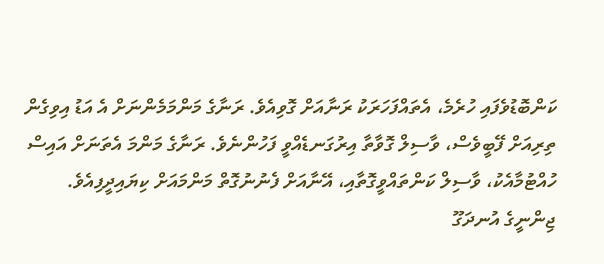ކަންބޮޑުވެފައި ހުރެމެ، އެތައްފަހަރަކު ރަނާއަށް ގޮވިއެވެ. ރަނާގެ މަންމަމެންނަށް އެ އަޑު އިވިގެން ތިރިއަށް ފޭބީވެސް، ވާސިލް ގޮވާތާ އިރުގަނޑެއްވީ ފަހުންނެވެ. ރަނާގެ މަންމަ އެތަނަށް އައިސް ހުއްޓުމާއެކު، ވާސިލް ކަންތައްވީގޮތާއި، އޭނާއަށް ފެނުނުގޮތް މަންމައަށް ކިޔައިދީފިއެވެ.
ޖިންނީގެ އުނދަގޫ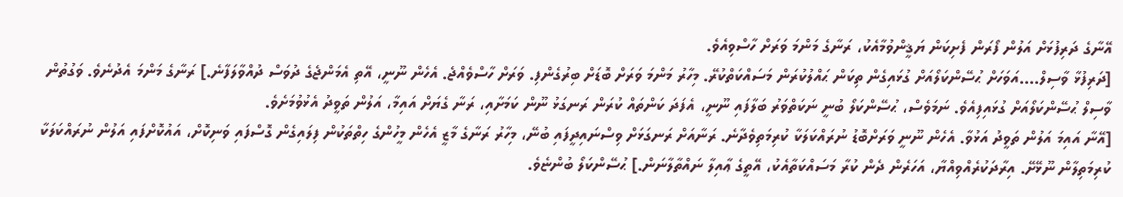އޭނާގެ ދަރިފުޅަށް އަލުން ފޯރަން ފެށިކަން ޔަޤީންވުމާއެކު، ރަނާގެ މަންމަ ވަރަށް ހާސްވިއެވެ.
[ދަރިފުޅާ ވާސިލް....އަވަހަށް ޙުސޭންކަލޯއަށް ގުޅައިގެން ތިކަން ޙައްލުކުރަން މަސައްކަތްކުރޭ. މިހާރު މަންމަ ވަރަށް ބޮޑަށް ބިރުގެންފި. ވަރަށް ހާސްވެއްޖެ. އެހެން ނޫނީ، އޭތި އެމަންޖެގެ ދުވަސް ދުއްވާލަފާނެ.] ރަނާގެ މަންމަ އެދުނެވެ. ވަގުތުން ވާސިލް ޙުސޭންކަލޯއަށް ގުޅައިފިއެވެ. ނަމަވެސް، ޙުސޭންކަލޯ ބުނީ ނަކަތްވަރު ބަލާފައި ނޫނީ، އެފަދަ ކަންތައް ކުރަން ރަނގަޅު ނޫން ކަމަށާއި، ރަނާ ގެޔަށް އައިމާ، އަލުން ތަވީދު އެޅުވުމަށެވެ.
[އޭނާ އައިމަ އަލުން ތަވީދު އަޅުވާ. އެހެން ނޫނީ ވަރަށްބޮޑު ނުރައްކަލަކާ ކުރިމަތިވެދާނެ. ރަނާއަށް ރަނގަޅަށް ވިސްނައިދީފައި ބުނޭ، މިހާރު ރަނާގެ މާޒީ އެހެން މީހުންގެ ހިތްތަކުން ފިލައިގެން ގޮސްފައި ވަނިކޮށް، އައުކޮށްފައި އަލުން ނުރައްކަލަކާ ކުރިމަތިލާން ނޫޅޭށޭ. އިރާދަކުރެއްވިއްޔާ، އަހަރެން ދެން ކުރާ މަސައްކަތާއެކު، އޭތީގެ ޢާއިލާ ނައްތާލާނަން.] ޙުސޭންކަލޯ ބުންޏެވެ.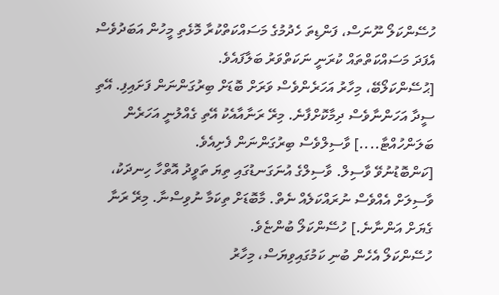ހުސޭންކަލޯ ނޫނަސް، ފަންޑިތަ ހެދުމުގެ މަސައްކަތްކުރާ މޮޅެތި މީހުން އަބަދުވެސް އެފަދަ މަސައްކަތްތައް ކުރަނީ ނަކަތްވަރު ބަލާފައެވެ.
[ޙުސޭންކަލޯބޭ، މިހާރު އަހަރެންވެސް ވަރަށް ބޮޑަށް ބިރުގަންނަން ފަށައިފި. އޭތި ސީދާ އަހަންނާވެސް ދިމާކޮށްފާނެ. މިރޭ ރަނާއާއެކު އޭތި ގެއްލުނީ އަހަރެން ބަލަންހުއްޓާ....] ވާސިލްވެސް ބިރުގަންނަން ފެށިއެވެ.
[ކަންބޮޑުނުވޭ ވާސިލް. ވާސިލްގެ އުނަގަނޑުގައި ތިޔަ ތަވީދު އޮތްހާ ހިނދަކު، ވާސިލަށް އެއްވެސް ނުރައްކަލެއް ނެތް. މާބޮޑަށް ތިކަމާ ނުވިސްނާ. މިރޭ ރަނާ ގެޔަށް އަންނާނެ.] ހުސޭންކަލޯ ބުންޏެވެ.
ހުސޭންކަލޯ އެހެން ބުނި ކަމުގައިވިޔަސް، މިހާރު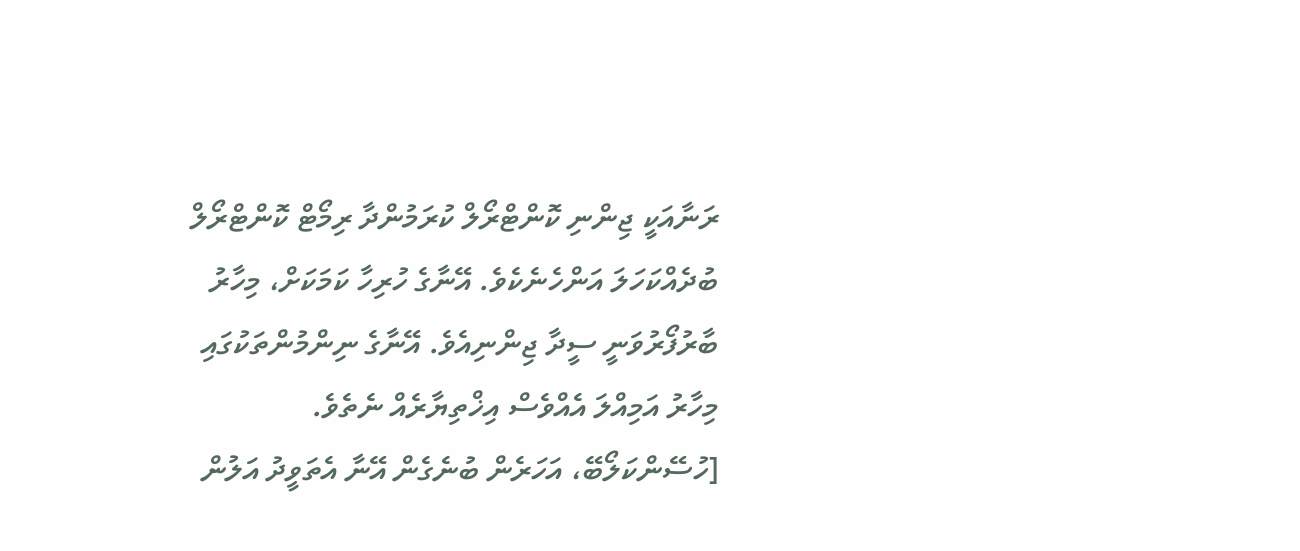ރަނާއަކީ ޖިންނި ކޮންޓްރޯލް ކުރަމުންދާ ރިމޯޓް ކޮންޓްރޯލް ބުދެއްކަހަލަ އަންހެނެކެވެ. އޭނާގެ ހުރިހާ ކަމަކަށް، މިހާރު ބާރުފޯރުވަނީ ސީދާ ޖިންނިއެވެ. އޭނާގެ ނިންމުންތަކުގައި މިހާރު އަމިއްލަ އެއްވެސް އިޚްތިޔާރެއް ނެތެވެ.
[ހުސޭންކަލޯބޭ، އަހަރެން ބުނެގެން އޭނާ އެތަވީދު އަލުން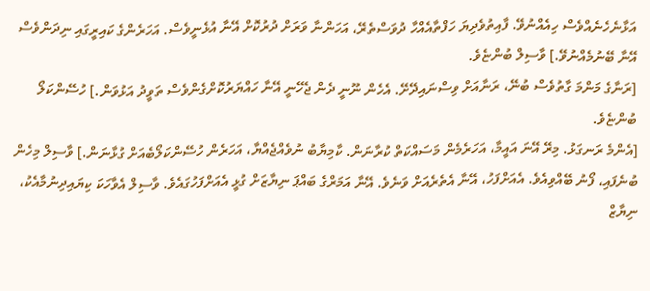އަޅާނެހެނެއްވެސް ހިއެއްނުވޭ. ފާއިތުވެދިޔަ ހަފްތާއެއްހާ ދުވަސްތެރޭ، އަހަންނާ ވަރަށް ދުރުކޮށް އޭނާ އުޅެނީވެސް. އަހަރެންގެ ކައިރީގައި ނިދަންވެސް އޭނާ ބޭނުމެއްނުވޭ.] ވާސިލް ބުންޏެވެ.
[ރަނާގެ މަންމަ ގާތުވެސް ބުނޭ، ރަނާއަށް ވިސްނައިދޭށޭ. އެހެން ނޫނީ ދެން ޖެހޭނީ އޭނާ ހައްޔަރުކޮށްގެންވެސް ތަވީދު އަޅުވަން.] ހުސޭންކަލޯ ބުންޏެވެ.
[އެންމެ ރަނގަޅު. މިރޭ އޭނަ އައީމާ، އަހަރެމެން މަސައްކަތް ކުރާނަން. ކާމިޔާބު ނުވެއްޖެއްޔާ، އަހަރެން ހުސޭންކަލޯބެއަށް ގުޅާނަން.] ވާސިލް މިހެން ބުނެފައި، ފޯނު ބޭއްވިއެވެ. އެއަށްފަހު، އޭނާ އެތެރެއަށް ވަނެވެ. އޭނާ އަމަރްގެ ބައްޕަ ނިޔާޒަށް ގުޅީ އެއަށްފަހުގައެވެ. ވާސިލް އެވާހަކަ ކިޔައިދިނުމާއެކު، ނިޔާޒް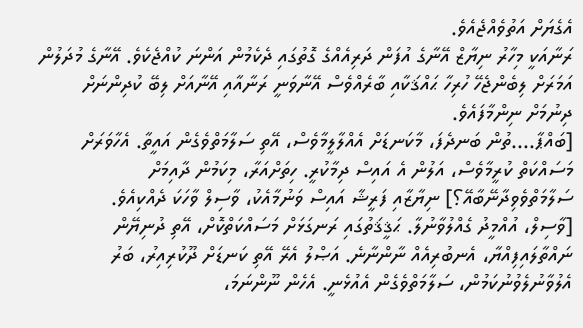އެގެޔަށް އަތުވެއްޖެއެވެ.
ރަނާއަކީ މިހާރު ނިޔާޒް އޭނާގެ އުފަން ދަރިއެއްގެ ގޮތުގައި ދެކެމުން އަންނަ ކުއްޖެކެވެ. އޭނާގެ މުދަލުން އަމަރަށް ލިބެންޖެހޭ ހުރިހާ ޙައްޤަކާއި ބާރެއްވެސް އޭނާވަނީ ރަނާއާއި އޭނާއަށް ލިބޭ ކުދިންނަށް ދިނުމަށް ނިންމާފައެވެ.
[ބައްޕާ....ތުން ބަނދެފަ، މާކަނޑަށް އެއްލާލީމާވެސް، އޭތި ސަލާމަތްވެގެން އައީތާ. އެހާވަރަށް މަސައްކަތް ކުރީމާވެސް، އަލުން އެ އައިސް ދިމާކުރީ. ހިތަށްއަރާ، މިކަމުން ދާއިމަށް ސަލާމަތްވެވިދާނޭބާއޭ؟] ނިޔާޒާއި ފަރީޝާ އައިސް ވަނުމާއެކު، ވާސިލް ވާހަކަ ދެއްކިއެވެ.
[ވާސިލް، އުއްމީދު ގެއްލުވާނުލާ. ޙަޤީޤަތުގައި ރަނގަޅަށް މަސައްކަތްކޮށް، އޭތި ދުނިޔޭން ނައްތާލައިފިއްޔާ، އެނބުރިއެއް ނާންނާނެ. އަޞްލު އެރޭ އޭތި ކަނޑަށް ދޫކުރިއިރު، ބަރު އެލުވާނުލެވުނުކަމުން، ސަލާމަތްވެގެން އެއުޅެނީ. އެހެން ނޫންނަމަ،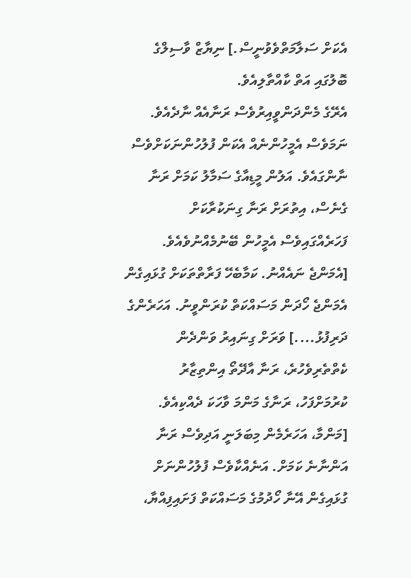އެކަށް ސަލާމަތްވެވުނީސް.] ނިޔާޒް ވާސިލްގެ ބޮލުގައި އަތް ކާއްތާލިއެވެ.
އެރޭގެ މެންދަންވީއިރުވެސް ރަނާއެއް ނާދެއެވެ. ނަމަވެސް އެމީހުންނެއް އެކަން ފުލުހުންނަކަށްވެސް ނާންގައެވެ. އަލުން މީޑިއާގެ ސަމާލު ކަމަށް ރަނާ ގެނެސް، އިތުރަށް ރަނާ ގިނަކުރާކަށް ފަހަރެއްގައިވެސް އެމީހުން ބޭނުމެއްނުވެއެވެ.
[އެމަންޖެ ނައެއްނު. ކަމާބެހޭ ފަރާތްތަކަށް ގުޅައިގެން އެމަންޖެ ހޯދަން މަސައްކަތް ކުރަންވީނު. އަހަރެންގެ ދަރިފުޅު....] ވަރަށް ގިނައިރު ވަންދެން ކެތްތެރިވެހުރެ، ރަނާ އާދޭތޯ އިންތިޒާރު ކުރުމަށްފަހު، ރަނާގެ މަންމަ ވާހަކަ ދެއްކިއެވެ.
[މަންމާ، އަހަރެމެން މިބަލަނީ އަދިވެސް ރަނާ އަންނާނެ ކަމަށް. އަނެއްކާވެސް ފުލުހުންނަށް ގުޅައިގެން އޭނާ ހޯދުމުގެ މަސައްކަތް ފަށައިފިއްޔާ،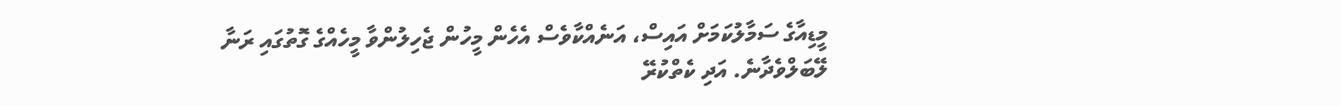މީޑިއާގެ ސަމާލުކަމަށް އައިސް، އަނެއްކާވެސް އެހެން މީހުން ޖެހިލުންވާ މީހެއްގެ ގޮތުގައި ރަނާ ލޭބަލްވެދާނެ. އަދި ކެތްކުރޭ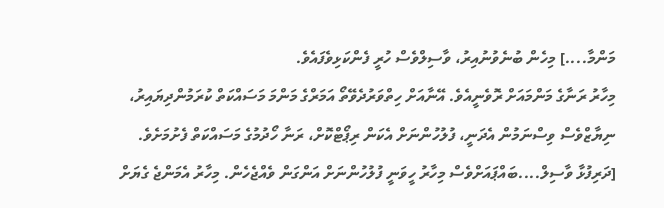މަންމާ....] މިހެން ބުނެވުނުއިރު، ވާސިލްވެސް ހުރީ ފެންކަޅިވެފައެވެ.
މިހާރު ރަނާގެ މަންމައަށް ރޮވެނީއެވެ. އޭނާއަށް ހިތްވަރުދެވޭތޯ އަމަރްގެ މަންމަ މަސައްކަތް ކުރަމުންދިޔައިރު، ނިޔާޒްވެސް ވިސްނަމުން އެދަނީ، ފުލުހުންނަށް އެކަން ރިޕޯޓްކޮށް، ރަނާ ހޯދުމުގެ މަސައްކަތް ފެށުމަށެވެ.
[ދަރިފުޅާ ވާސިލް....ބައްޕައަށްވެސް މިހާރު ހީވަނީ ފުލުހުންނަށް އަންގަން ވެއްޖެހެން. މިހާރު އެމަންޖެ ގެޔަށް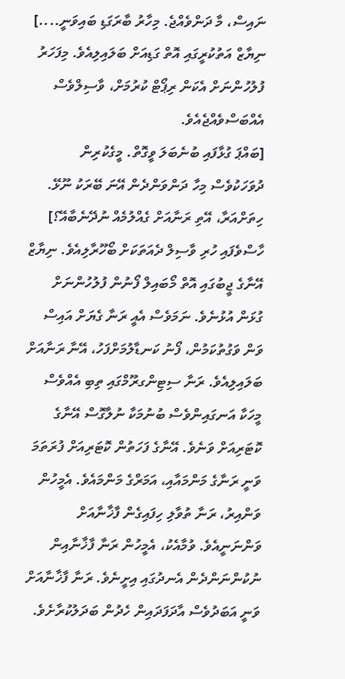ނައިސް، މާ ދަންވެއްޖެ. މިހާރު ބާރަގަޑި ބައިވަނީ....] ނިޔާޒް އަތުކުރީގައި އޮތް ގަޑިއަށް ބަލައިލިއެވެ. މިފަހަރު ފުލުހުންނަށް އެކަން ރިޕޯޓް ކުރުމަށް، ވާސިލްވެސް އެއްބަސްވެއްޖެއެވެ.
[ބައްޕަ ގުޅާފައި ބުނެބަލަ ވީގޮތް. މީގެކުރިން ދުވަހަކުވެސް މިހާ ދަންވަންދެން އޭނަ ބޭރަކު ނޫޅޭ. ހިތަށްއަރާ، އޭތި ރަނާއަށް ގެއްލުމެއް ނުދޭނެބާއޭ؟] ހާސްވެފައި ހުރި ވާސިލް ދެއަތަކަށް ބޯހޫރާލިއެވެ. ނިޔާޒް އޭނާގެ ޖީބުގައި އޮތް މޯބައިލް ފޯނުން ފުލުހުންނަށް ގުޅަން އުޅުނެވެ. ނަމަވެސް އެއީ ރަނާ ގެޔަށް އައިސް ވަން ވަގުތުކަމުން، ފޯނު ކަނޑާލުމަށްފަހު، އޭނާ ރަނާއަށް ބަލައިލިއެވެ. ރަނާ ސިޓިންގރޫމްގައި ތިބި އެއްވެސް މީހަކާ އަނގައިންވެސް ބުނުމަކާ ނުލާގޮސް އޭނާގެ ކޮޓަރިއަށް ވަނެވެ. އޭނާގެ ފަހަތުން ކޮޓަރިއަށް ފުރަތަމަ ވަނީ ރަނާގެ މަންމައާއި، އަމަރްގެ މަންމައެވެ. އެމީހުން ވަންއިރު، ރަނާ ތުވާލި ހިފައިގެން ފާޚާނާއަށް ވަންނަނީއެވެ. ވުމާއެކު، އެމީހުން ރަނާ ފާޚާނާއިން ނުކުންނަންދެން އެނދުގައި އިށީނެވެ. ރަނާ ފާޚާނާއަށް ވަނީ އަބަދުވެސް އާދަފަދައިން ހެދުން ބަދަލުކުރާށެވެ.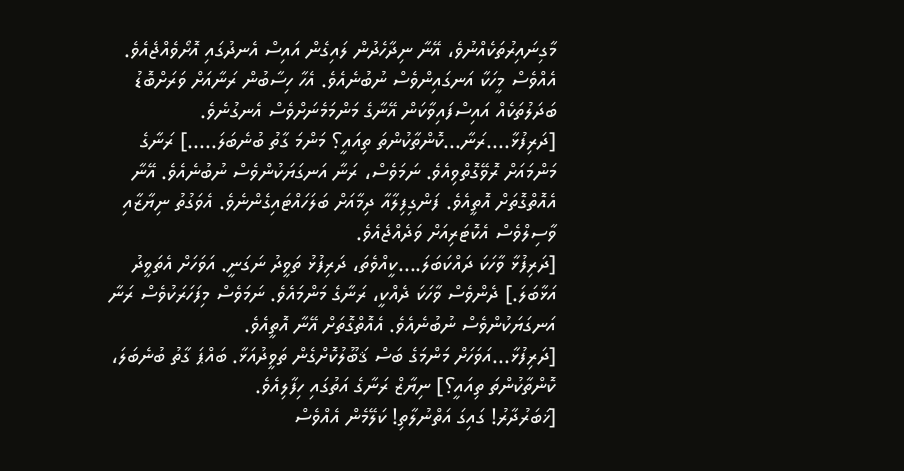މާގިނައިރުތަކެއްނުވެ، އޭނާ ނިދާހެދުން ލައިގެން އައިސް އެނދުގައި އޮށޯވެއްޖެއެވެ. އެއްވެސް މީހަކާ އަނގައިންވެސް ނުބުނެއެވެ. އެހާ ހިސާބުން ރަނާއަށް ވަރަށްބޮޑު ބަދަލުތަކެއް އައިސްފައިވާކަން އޭނާގެ މަންމަމެނަށްވެސް އެނގުނެވެ.
[ދަރިފުޅާ....ރަނާ...ކޮންތާކުންތަ ތިއައީ؟ މަންމަ ގާތު ބުނެބަލަ.....] ރަނާގެ މަންމައަށް ރޮވޭގޮތްވިއެވެ. ނަމަވެސް، ރަނާ އަނގަޔަކުންވެސް ނުބުނެއެވެ. އޭނާ އެއޮތްގޮތަށް އޮތީއެވެ. ފަންގިފިލާއާ ދިމާއަށް ބަލަހައްޓައިގެންނެވެ. އެވަގުތު ނިޔާޒާއި ވާސިލްވެސް އެކޮޓަރިއަށް ވަދެއްޖެއެވެ.
[ދަރިފުޅާ ވާހަކަ ދައްކަބަލަ....ކީއްވެތަ، ދަރިފުޅު ތަވީދު ނަގަނީ. އަވަހަށް އެތަވީދު އަޅާބަލަ.] ދެންވެސް ވާހަކަ ދެއްކީ، ރަނާގެ މަންމައެވެ. ނަމަވެސް މިފަހަރަކުވެސް ރަނާ އަނގަޔަކުންވެސް ނުބުނެއެވެ. އެއޮތްގޮތަށް އޭނާ އޮތީއެވެ.
[ދަރިފުޅާ...އަވަހަށް މަންމަގެ ބަސް ޤަބޫލުކޮށްގެން ތަވީދުއަޅާ. ބައްޕަ ގާތު ބުނެބަލަ، ކޮންތާކުންތަ ތިއައީ؟] ނިޔާޒް ރަނާގެ އަތުގައި ހިފާލިއެވެ.
[ޚަބަރުދާރު! ގައިގަ އަތްނުލާތި! ކަލޭމެން އެއްވެސް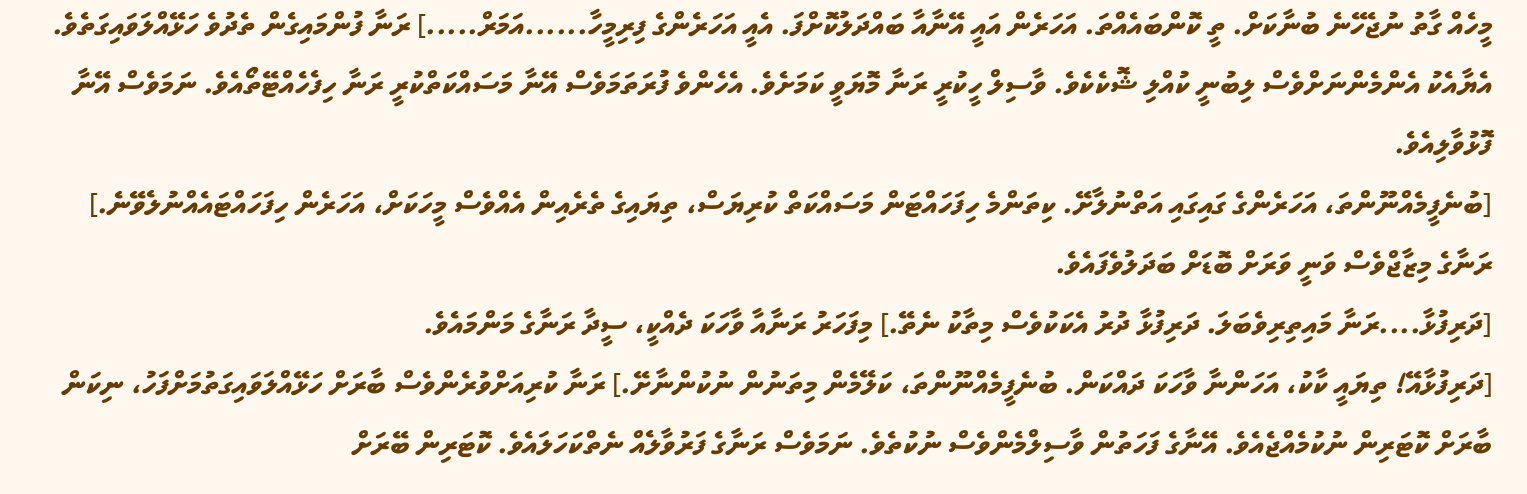މީހެއް ގާތު ނުޖެހޭނެ ބުނާކަށް. ތީ ކޮންބައެއްތަ. އަހަރެން އައީ އޭނާއާ ބައްދަލުކޮށްފަ. އެއީ އަހަރެންގެ ފިރިމީހާ......އަމަރް.....] ރަނާ ފުންމައިގެން ތެދުވެ ހަޅޭއްލަވައިގަތެވެ. އެޔާއެކު އެންމެންނަށްވެސް ލިބުނީ ކުއްލި ޝޮކެކެވެ. ވާސިލް ހީކުރީ ރަނާ މޮޔަވީ ކަމަށެވެ. އެހެންވެ ފުރަތަމަވެސް އޭނާ މަސައްކަތްކުރީ ރަނާ ހިފެހެއްޓޭތޯއެވެ. ނަމަވެސް އޭނާ ފޮޅުވާލިއެވެ.
[ބުނެފީމެއްނޫންތަ، އަހަރެންގެ ގައިގައި އަތްނުލާށޭ. ކިތަންމެ ހިފަހައްޓަން މަސައްކަތް ކުރިޔަސް، ތިޔައިގެ ތެރެއިން އެއްވެސް މީހަކަށް، އަހަރެން ހިފަހައްޓައެއްނުލެވޭނެ.] ރަނާގެ މިޒާޖްވެސް ވަނީ ވަރަށް ބޮޑަށް ބަދަލުވެފައެވެ.
[ދަރިފުޅާ....ރަނާ މައިތިރިވެބަލަ. ދަރިފުޅާ ދުރު އެކަކުވެސް މިތާކު ނެތޭ.] މިފަހަރު ރަނާއާ ވާހަކަ ދެއްކީ، ސީދާ ރަނާގެ މަންމައެވެ.
[ދަރިފުޅާއޭ! ތިޔައީ ކާކު، އަހަންނާ ވާހަކަ ދައްކަން. ބުނެފީމެއްނޫންތަ، ކަލޭމެން މިތަނުން ނުކުންނާށޭ.] ރަނާ ކުރިއަށްވުރެންވެސް ބާރަށް ހަޅޭއްލަވައިގަތުމަށްފަހު، ނިކަން ބާރަށް ކޮޓަރިން ނުކުމެއްޖެއެވެ. އޭނާގެ ފަހަތުން ވާސިލްމެންވެސް ނުކުތެވެ. ނަމަވެސް ރަނާގެ ފަރުވާލެއް ނެތްކަހަލައެވެ. ކޮޓަރިން ބޭރަށް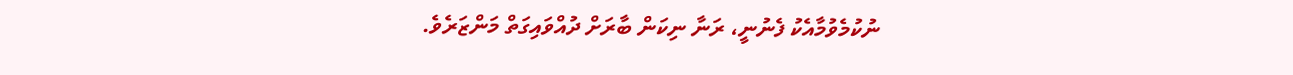ނުކުމެވުމާއެކު ފެނުނީ، ރަނާ ނިކަން ބާރަށް ދުއްވައިގަތް މަންޒަރެވެ.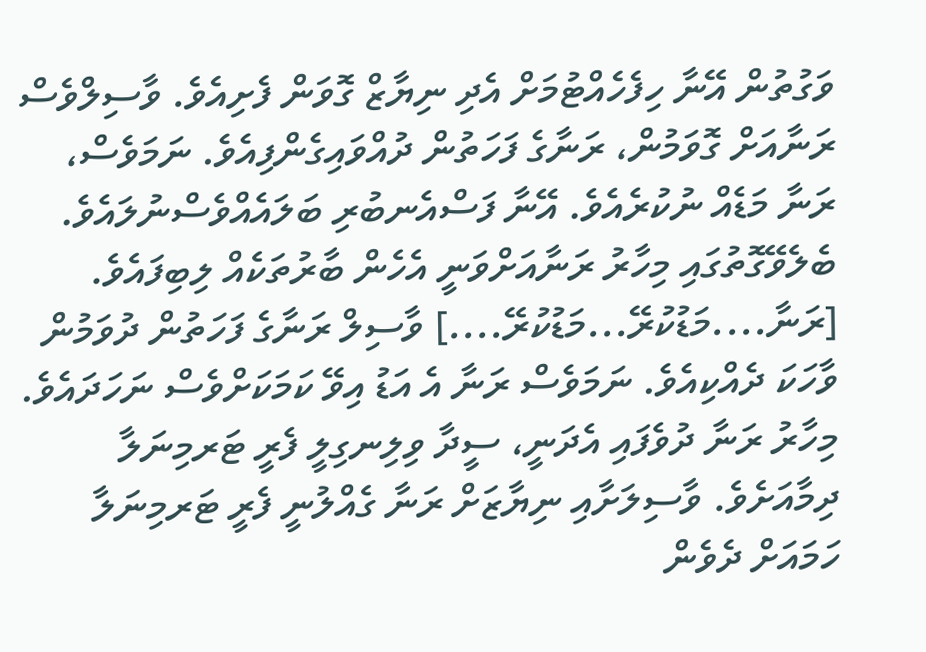ވަގުތުން އޭނާ ހިފެހެއްޓުމަށް އެދި ނިޔާޒް ގޮވަން ފެށިއެވެ. ވާސިލްވެސް ރަނާއަށް ގޮވަމުން، ރަނާގެ ފަހަތުން ދުއްވައިގެންފިއެވެ. ނަމަވެސް، ރަނާ މަޑެއް ނުކުރެއެވެ. އޭނާ ފަސްއެނބުރި ބަލައެއްވެސްނުލައެވެ.
ބެލެވޭގޮތުގައި މިހާރު ރަނާއަށްވަނީ އެހެން ބާރުތަކެއް ލިބިފައެވެ.
[ރަނާ....މަޑުކުރޭ...މަޑުކުރޭ....] ވާސިލް ރަނާގެ ފަހަތުން ދުވަމުން ވާހަކަ ދެއްކިއެވެ. ނަމަވެސް ރަނާ އެ އަޑު އިވޭ ކަމަކަށްވެސް ނަހަދައެވެ. މިހާރު ރަނާ ދުވެފައި އެދަނީ، ސީދާ ވިލިނގިލީ ފެރީ ޓަރމިނަލާ ދިމާއަށެވެ. ވާސިލަށާއި ނިޔާޒަށް ރަނާ ގެއްލުނީ ފެރީ ޓަރމިނަލާ ހަމައަށް ދެވެން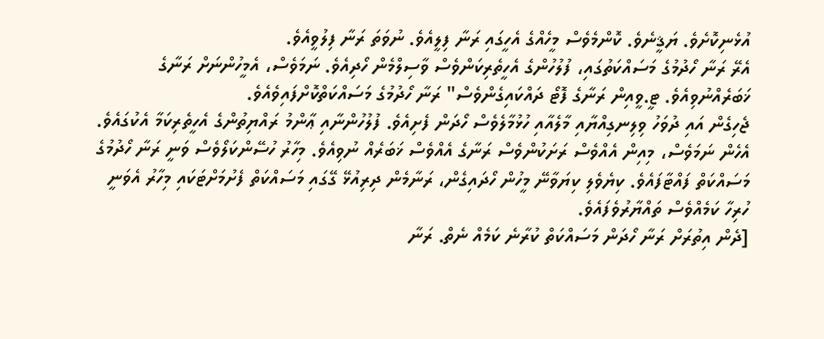އުޅެނިކޮށެވެ. ޔަޤީނެވެ. ކޮންމެވެސް މީހެއްގެ އެހީގައި ރަނާ ފިލީއެވެ. ނުވަތަ ރަނާ ފިލުވީއެވެ.
އެރޭ ރަނާ ހޯދުމުގެ މަސައްކަތުގައި، ފުލުހުންގެ އެހީތެރިކަންވެސް ވާސިލްމެން ހޯދިއެވެ. ނަމަވެސް، އެމީހުންނަށް ރަނާގެ ޚަބަރެއްނުވިއެވެ. ޓީ.ވީއިން ރަނާގެ ފޮޓޯ ދައްކައިގެންވެސް" ރަނާ ހޯދުމުގެ މަސައްކަތްކޮށްފައިވެއެވެ.
ޖެހިގެން އައި ދުވަހު ވިލިނގިއްޔާއި މާލެއާއި ހުޅުމާލެވެސް ހޯދަން ފެށިއެވެ. ފުލުހުންނާއި ޢާންމު ރައްޔިތުންގެ އެހީތެރިކަމާ އެކުގައެވެ. އެހެން ނަމަވެސް، މިއިން އެއްވެސް ރަށަކުންވެސް ރަނާގެ އެއްވެސް ޚަބަރެއް ނުވިއެވެ. މިހާރު ހުސޭންކަލޯވެސް ވަނީ ރަނާ ހޯދުމުގެ މަސައްކަތް ފައްޓާފައެވެ. ކިޔެވެލި ކިޔަވާނޭ މީހުން ހޯދައިގެން، ރަނާމެން ދިރިއުޅޭ ގޭގައި މަސައްކަތް ފެށުމަށްޓަކައި މިހާރު އެވަނީ ހުރިހާ ކަމެއްވެސް ތައްޔާރުވެފައެވެ.
[ދެން އިތުރަށް ރަނާ ހޯދަން މަސައްކަތް ކުރާނެ ކަމެއް ނެތް. ރަނާ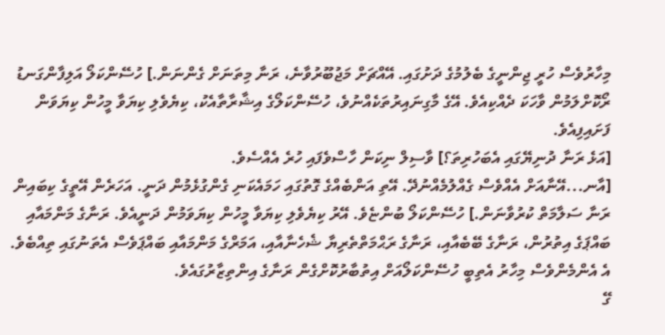މިހާރުވެސް ހުރީ ޖިންނީގެ ބެލުމުގެ ދަށުގައި. އޭއްޗަށް މަޖުބޫރުވާނެ، ރަނާ މިތަނަށް ގެންނަން.] ހުސޭންކަލޯ އަލިފާންގަނޑު ރޯކޮށްލަމުން ވާހަކަ ދެއްކިއެވެ. އޭގެ މާގިނައިރުތަކެއްނުވެ، ހުސޭންކަލޯގެ އިޝާރާތާއެކު، ކިޔެވެލި ކިޔަވާ މީހުން ކިޔަވަން ފަށައިފިއެވެ.
[އަޅެ ރަނާ ދުނިޔޭގައި އެބަހުރިތަ؟] ވާސިލް ނިކަން ހާސްވެފައި ހުރެ އެއްސެވެ.
[އާނ...އޭނާއަށް އެއްވެސް ގެއްލުމެއްނުދޭ. އޭތި އަންބެއްގެ ގޮތުގައި ހަމައެކަނި ގެންގުޅެމުން ދަނީ. އަހަރެން އޭތީގެ ކިބައިން ރަނާ ސަލާމަތް ކުރުވާނަން.] ހުސޭންކަލޯ ބުންޏެވެ. އޭރު ކިޔެވެލި ކިޔަވާ މީހުން ކިޔަވަމުން ދަނީއެވެ. ރަނާގެ މަންމައާއި ބައްޕަގެ އިތުރުން، ރަނާގެ ބޭބެއާއި، ރަނާގެ ރަޙްމަތްތެރިޔާ ޝެހެނާއާއި، އަމަރްގެ މަންމައާއި ބައްޕަވެސް އެތަނުގައި ތިއްބެވެ. އެ އެންމެންވެސް މިހާރު އެތިބީ ހުސޭންކަލޯއަށް އިތުބާރުކޮށްގެން ރަނާގެ އިންތިޒާރުގައެވެ.
ގޭ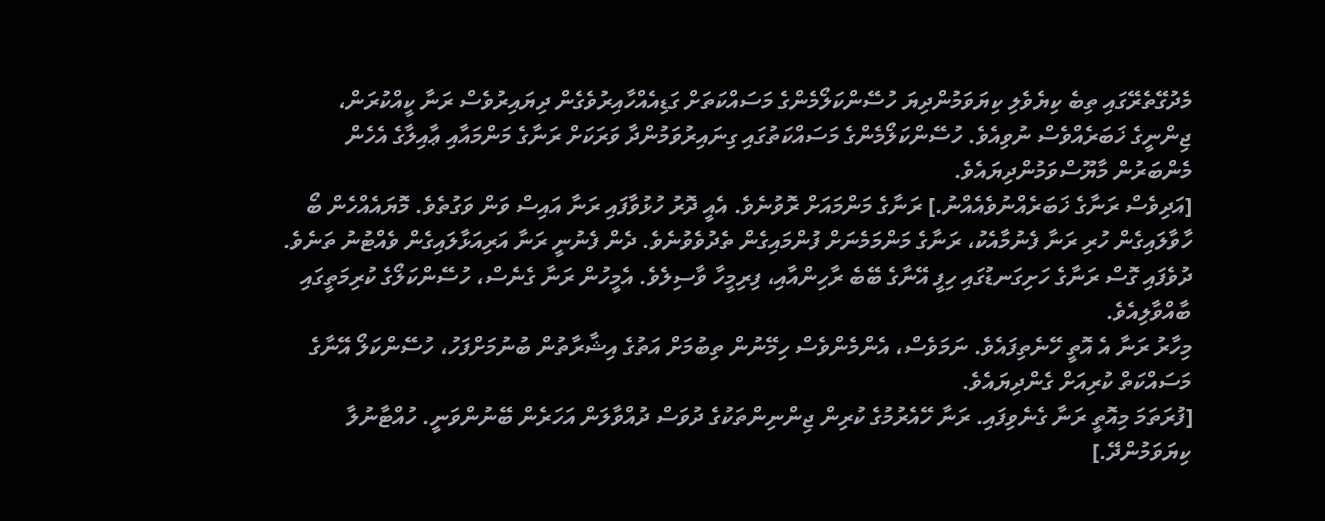މެދުގޭތެރޭގައި ތިބެ ކިޔެވެލި ކިޔަވަމުންދިޔަ ހުސޭންކަލޯމެންގެ މަސައްކަތަށް ގަޑިއެއްހާއިރުވެގެން ދިޔައިރުވެސް ރަނާ ކީއްކުރަން، ޖިންނީގެ ޚަބަރެއްވެސް ނުވިއެވެ. ހުސޭންކަލޯމެންގެ މަސައްކަތުގައި ގިނައިރުވަމުންދާ ވަރަކަށް ރަނާގެ މަންމައާއި ޢާއިލާގެ އެހެން މެންބަރުން މާޔޫސްވަމުންދިޔައެވެ.
[އަދިވެސް ރަނާގެ ޚަބަރެއްނުވެއެއްނު.] ރަނާގެ މަންމައަށް ރޮވުނެވެ. އެއީ ދޮރު ހުޅުވާފައި ރަނާ އައިސް ވަން ވަގުތެވެ. މޮޔައެއްހެން ބޯ ހާވާލައިގެން ހުރި ރަނާ ފެނުމާއެކު، ރަނާގެ މަންމަމެނަށް ފުންމައިގެން ތެދުވެވުނެވެ. ދެން ފެނުނީ ރަނާ އަރިއަޅާލައިގެން ވެއްޓުނު ތަނެވެ. ދުވެފައި ގޮސް ރަނާގެ ހަށިގަނޑުގައި ހިފީ އޭނާގެ ބޭބެ ރާހިންއާއި، ފިރިމީހާ ވާސިލެވެ. އެމީހުން ރަނާ ގެނެސް، ހުސޭންކަލޯގެ ކުރިމަތީގައި ބާއްވާލިއެވެ.
މިހާރު ރަނާ އެ އޮތީ ހޭނެތިފައެވެ. ނަމަވެސް، އެންމެންވެސް ހިމޭނުން ތިބުމަށް އަތުގެ އިޝާރާތުން ބުނުމަށްފަހު، ހުސޭންކަލޯ އޭނާގެ މަސައްކަތް ކުރިއަށް ގެންދިޔައެވެ.
[ފުރަތަމަ މިއޮތީ ރަނާ ގެނެވިފައި. ރަނާ ހޭއެރުމުގެ ކުރިން ޖިންނިންތަކުގެ ދުވަސް ދުއްވާލަން އަހަރެން ބޭނުންވަނީ. ހުއްޓާނުލާ ކިޔަވަމުންދޭ.]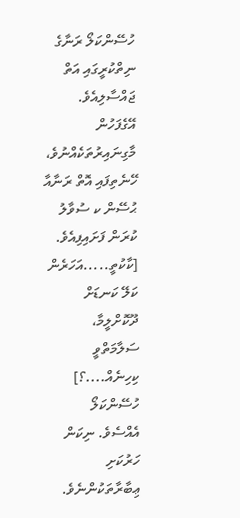ހުސޭންކަލޯ ރަނާގެ ނިތްކުރީގައި އަތް ޖައްސާލިއެވެ.
އޭގެފަހުން މާގިނައިރުތަކެއްނުވެ، ހޭނެތިފައި އޮތް ރަނާއާ ޙުސޭން ކ ސުވާލު ކުރަން ފަށައިފިއެވެ.
[ކާކުތީ.....އަހަރެން ކަލޭ ކަނޑަށް ދޫކޮށްލީމާ، ސަލާމަތްވީ ކިހިނެއް....؟] ހުސޭންކަލޯ އެއްސެވެ. ނިކަން ހަރުކަށި ޢިބާރާތަކުންނެވެ.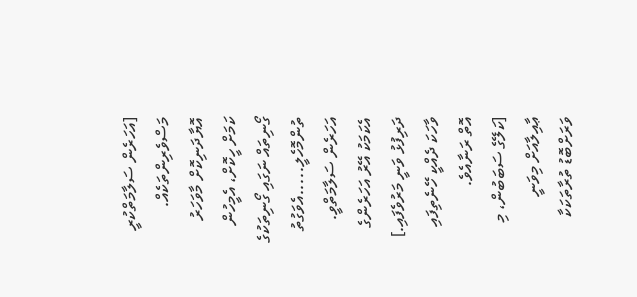[އަހަރެން ސަލާމަތްކުރީ މަސްވެރިންތަކެއް. އޮޔާދަނިކޮށް މާވަހަރު ކަމަށް ހީކޮށް، އެމީހުން ގޯނިތައް ނަގައި ގޯނިތަކުގެ ތުންމޮހެލީ.....އެވަގުތު އަހަރެން ސަލާމަތްވީ. އެކަމަކު އޭރު އަހަރެންގެ ދަރިފުޅު ވަނީ މަރުވެފައި.] ވާހަކަ ދެއްކީ ހޭނެތިފައި އޮތް ރަނާއެވެ.
[ކަލޭގެ ސަބަބުން، މި ޢާއިލާއަށް މިވަނީ ވަރަށްބޮޑު ތުރާތަކަކާ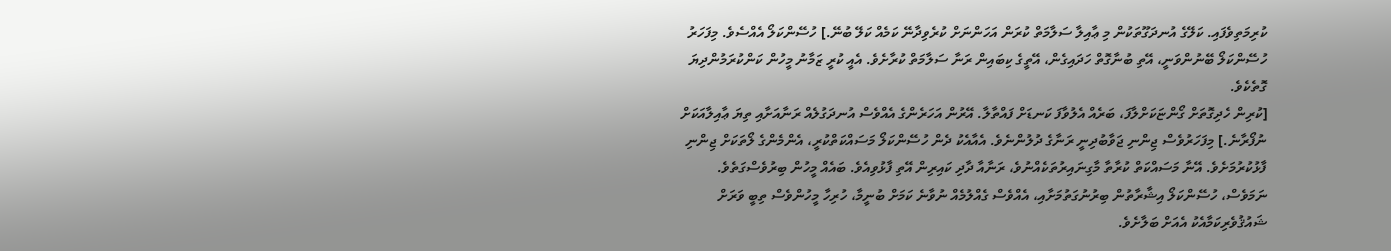ކުރިމަތިވެފައި. ކަލޭގެ އުނދަގޫތަކުން މި ޢާއިލާ ސަލާމަތް ކުރަން އަހަންނަށް ކުރެވިދާނޭ ކަމެއް ކަލޭ ބުނޭ.] ހުސޭންކަލޯ އެއްސެވެ. މިފަހަރު ހުސޭންކަލޯ ބޭނުންވަނީ، އޭތި ބުނާގޮތް ހަދައިގެން، އޭތީގެ ކިބައިން ރަނާ ސަލާމަތް ކުރާށެވެ. އެއީ ކުރީ ޒަމާނު މީހުން ކަންކުރަމުންދިޔަ ގޮތެކެވެ.
[ކުރިން ހެދިގޮތަށް ގޯންޏަކަށްލާފަ، ބަރެއް އެލުވާފަ ކަނޑަށް ފައްތާލާ. އޭރުން އަހަރެންގެ އެއްވެސް އުނދަގުލެއް ރަނާއަށާއި ތިޔަ ޢާއިލާއަކަށް ނުފޯރާނެ.] މިފަހަރުވެސް ޖިންނި ޖަވާބުދިނީ ރަނާގެ ދުލުންނެވެ. އެއާއެކު ދެން ހުސޭންކަލޯ މަސައްކަތްކުރީ، އެންމެންގެ ލޯތަކަށް ޖިންނި ފާޅުކުރުމަށެވެ. އޭނާ މަސައްކަތް ކުރާތާ މާގިނައިރުތަކެއްނުވެ، ރަނާއާ ދާދި ކައިރިން އޭތި ފާޅުވިއެވެ. ބައެއް މީހުން ބިރުވެސްގަތެވެ. ނަމަވެސް، ހުސޭންކަލޯ އިޝާރާތުން ބިރުނުގަތުމަށާއި، އެއްވެސް ގެއްލުމެއް ނުވާނެ ކަމަށް ބުނީމާ، ހުރިހާ މީހުންވެސް ތިބީ ވަރަށް ޝައުޤުވެރިކަމާއެކު އެއަށް ބަލާށެވެ.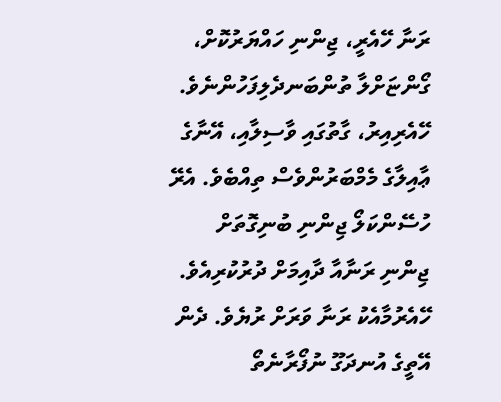ރަނާ ހޭއެރީ، ޖިންނި ހައްޔަރުކޮށް، ގޯންޏަށްލާ ތުންބަނދެލިފަހުންނެވެ. ހޭއެރިއިރު، ގާތުގައި ވާސިލާއި، އޭނާގެ ޢާއިލާގެ މެމްބަރުންވެސް ތިއްބެވެ. އެރޭ ހުސޭންކަލޯ ޖިންނި ބުނިގޮތަށް ޖިންނި ރަނާއާ ދާއިމަށް ދުރުކުރިއެވެ.
ހޭއެރުމާއެކު ރަނާ ވަރަށް ރުޔެވެ. ދެން އޭތީގެ އުނދަގޫ ނުފޯރާނެތޯ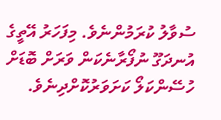ސުވާލު ކުރަމުންނެވެ. މިފަހަރު އޭތީގެ އުނދަގޫ ނުފޯރާނެކަން ވަރަށް ބޮޑަށް ހުސޭންކަލޯ ކަށަވަރުކޮށްދިނެވެ.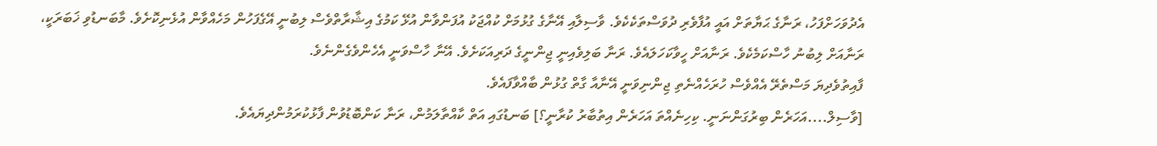އެދުވަހަށްފަހު، ރަނާގެ ޙަޔާތަށް އައީ އުފާވެރި ދުވަސްތަކެކެވެ. ވާސިލާއި އޭނާގެ ގުޅުމަށް ކުއްޖަކު އުފަންވާން އުޅޭ ކަމުގެ އިޝާރާތްވެސް ލިބުނީ އޭގެފަހުން މަހެއްވާން އުޅެނިކޮށެވެ. މާބަނޑުވި ޚަބަރަކީ، ރަނާއަށް ލިބުނު ހާސްކަމެކެވެ. ރަނާއަށް ހީވާކަހަލައެވެ. ރަނާ ބަލިވެއިނީ ޖިންނީގެ ދަރިއަކަށެވެ. އޭނާ ހާސްވަނީ އެހެންވެގެންނެވެ.
ފާއިތުވެދިޔަ މަސްތެރޭ އެއްވެސް ހުރަހެއްނެތި ޖިންނިވަނީ އޭނާއާ ގާތް ގުޅުން ބާއްވާފައެވެ.
[ވާސިލް....އަހަރެން ބިރުގަންނަނީ. ކިހިނެއްތަ އަހަރެން އިތުބާރު ކުރާނީ؟] ބަނޑުގައި އަތް ކާއްތާލަމުން، ރަނާ ކަންބޮޑުވުން ފާޅުކުރަމުންދިޔައެވެ.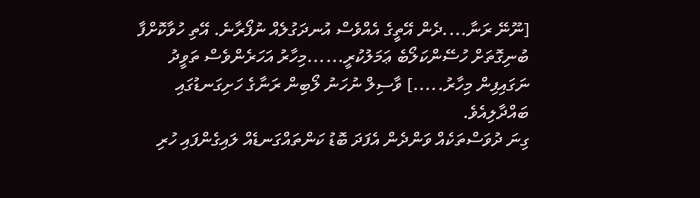[ނޫނޭ ރަނާ....ދެން އޭތީގެ އެއްވެސް އުނދަގުލެއް ނުފޯރާނެ. އޭތި ހުވާކޮށްފާ ބުނިގޮތަށް ހުސޭންކަލޯބެ ޢަމަލުކުރީ......މިހާރު އަހަރެންވެސް ތަވީދު ނަގައިފިން މިހާރު.....] ވާސިލް ނުހަނު ލޯބިން ރަނާގެ ހަށިގަނޑުގައި ބައްދާލިއެވެ.
ގިނަ ދުވަސްތަކެއް ވަންދެން އެފަދަ ބޮޑު ކަންތައްގަނޑެއް ލައިގެންފައި ހުރި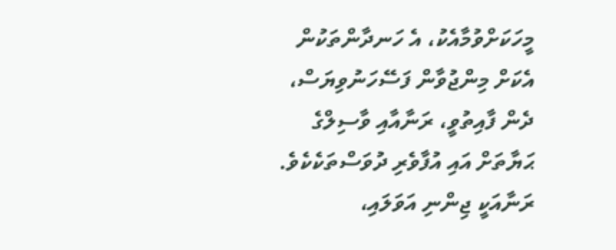މީހަކަށްވުމާއެކު، އެ ހަނދާންތަކުން އެކަށް މިންޖުވާން ފަސޭހަނުވިޔަސް، ދެން ފާއިތުވީ، ރަނާއާއި ވާސިލްގެ ޙަޔާތަށް އައި އުފާވެރި ދުވަސްތަކެކެވެ. ރަނާއަކީ ޖިންނި އަވަލައި،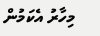މިހާރު އެކަމުން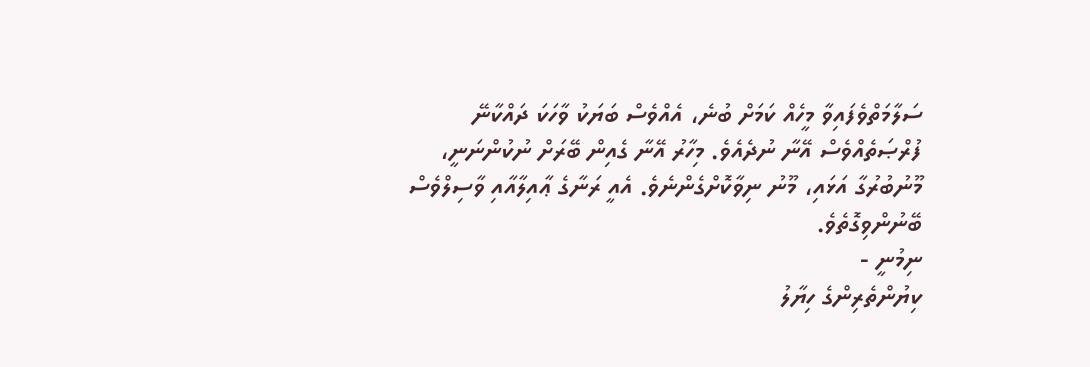ސަލާމަތްވެފައިވާ މީހެއް ކަމަށް ބުނެ، އެއްވެސް ބަޔަކު ވާހަކަ ދައްކާނޭ ފުރްޞަތެއްވެސް އޭނާ ނުދެއެވެ. މިހާރު އޭނާ ގެއިން ބޭރަށް ނުކުންނަނީ، މޫނުބުރުގާ އަޅައި، މޫނު ނިވާކޮށްގެންނެވެ. އެއީ ރަނާގެ ޢާއިލާއާއި ވާސިލްވެސް ބޭނުންވިގޮތެވެ.
ނިމުނީ -
ކިޔުންތެރިންގެ ހިޔާލު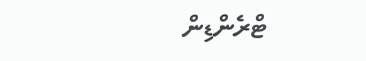ޓްރެންޑިން